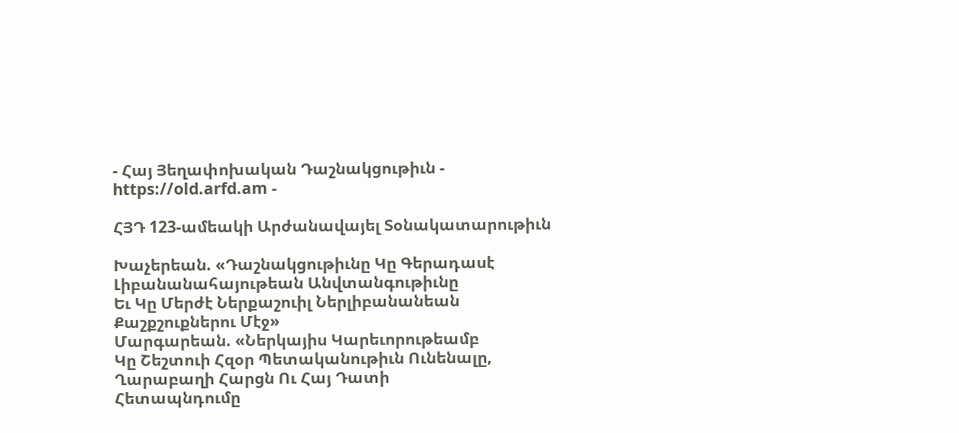- Հայ Յեղափոխական Դաշնակցութիւն - https://old.arfd.am -

ՀՅԴ 123-ամեակի Արժանավայել Տօնակատարութիւն

Խաչերեան. «Դաշնակցութիւնը Կը Գերադասէ
Լիբանանահայութեան Անվտանգութիւնը
Եւ Կը Մերժէ Ներքաշուիլ Ներլիբանանեան
Քաշքշուքներու Մէջ»
Մարգարեան. «Ներկայիս Կարեւորութեամբ
Կը Շեշտուի Հզօր Պետականութիւն Ունենալը,
Ղարաբաղի Հարցն Ու Հայ Դատի
Հետապնդումը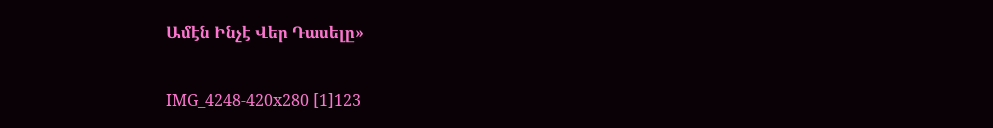Ամէն Ինչէ Վեր Դասելը»

IMG_4248-420x280 [1]123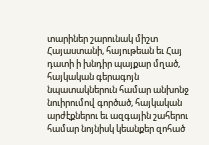տարիներ շարունակ միշտ Հայաստանի, հայութեան եւ Հայ դատի ի խնդիր պայքար մղած, հայկական գերագոյն նպատակներուն համար անխոնջ նուիրումով գործած, հայկական արժէքներու եւ ազգային շահերու համար նոյնիսկ կեանքեր զոհած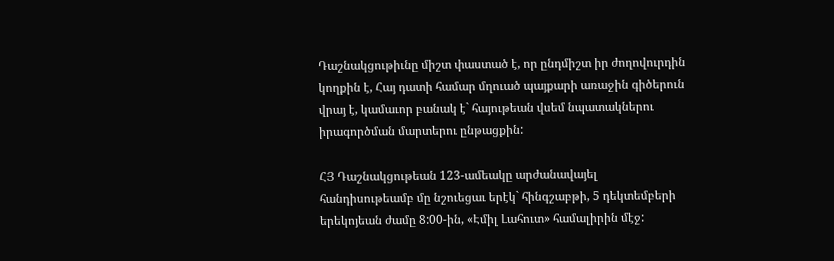Դաշնակցութիւնը միշտ փաստած է, որ ընդմիշտ իր ժողովուրդին կողքին է, Հայ դատի համար մղուած պայքարի առաջին գիծերուն վրայ է, կամաւոր բանակ է` հայութեան վսեմ նպատակներու իրագործման մարտերու ընթացքին:

ՀՅ Դաշնակցութեան 123-ամեակը արժանավայել հանդիսութեամբ մը նշուեցաւ երէկ` հինգշաբթի, 5 դեկտեմբերի երեկոյեան ժամը 8:00-ին, «Էմիլ Լահուտ» համալիրին մէջ: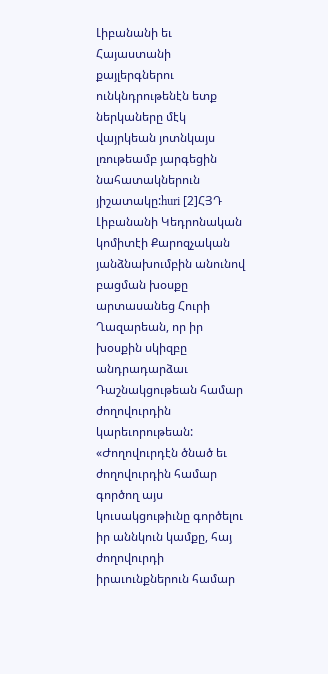Լիբանանի եւ Հայաստանի քայլերգներու ունկնդրութենէն ետք ներկաները մէկ վայրկեան յոտնկայս լռութեամբ յարգեցին նահատակներուն յիշատակը:huri [2]ՀՅԴ Լիբանանի Կեդրոնական կոմիտէի Քարոզչական յանձնախումբին անունով բացման խօսքը արտասանեց Հուրի Ղազարեան, որ իր խօսքին սկիզբը անդրադարձաւ Դաշնակցութեան համար ժողովուրդին կարեւորութեան: «Ժողովուրդէն ծնած եւ ժողովուրդին համար գործող այս կուսակցութիւնը գործելու իր աննկուն կամքը, հայ ժողովուրդի իրաւունքներուն համար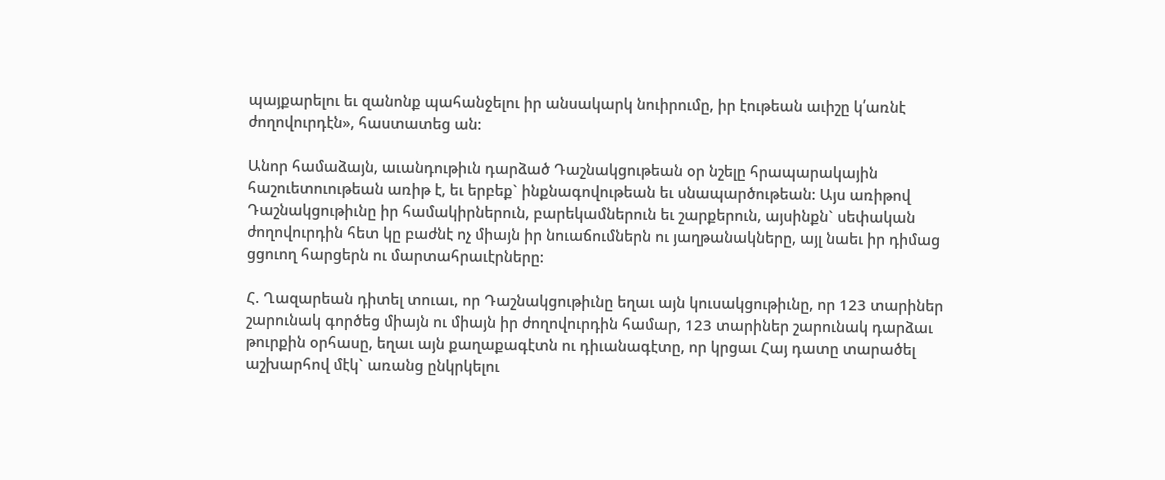պայքարելու եւ զանոնք պահանջելու իր անսակարկ նուիրումը, իր էութեան աւիշը կ՛առնէ ժողովուրդէն», հաստատեց ան:

Անոր համաձայն, աւանդութիւն դարձած Դաշնակցութեան օր նշելը հրապարակային հաշուետուութեան առիթ է, եւ երբեք` ինքնագովութեան եւ սնապարծութեան: Այս առիթով Դաշնակցութիւնը իր համակիրներուն, բարեկամներուն եւ շարքերուն, այսինքն` սեփական ժողովուրդին հետ կը բաժնէ ոչ միայն իր նուաճումներն ու յաղթանակները, այլ նաեւ իր դիմաց ցցուող հարցերն ու մարտահրաւէրները:

Հ. Ղազարեան դիտել տուաւ, որ Դաշնակցութիւնը եղաւ այն կուսակցութիւնը, որ 123 տարիներ շարունակ գործեց միայն ու միայն իր ժողովուրդին համար, 123 տարիներ շարունակ դարձաւ թուրքին օրհասը, եղաւ այն քաղաքագէտն ու դիւանագէտը, որ կրցաւ Հայ դատը տարածել աշխարհով մէկ` առանց ընկրկելու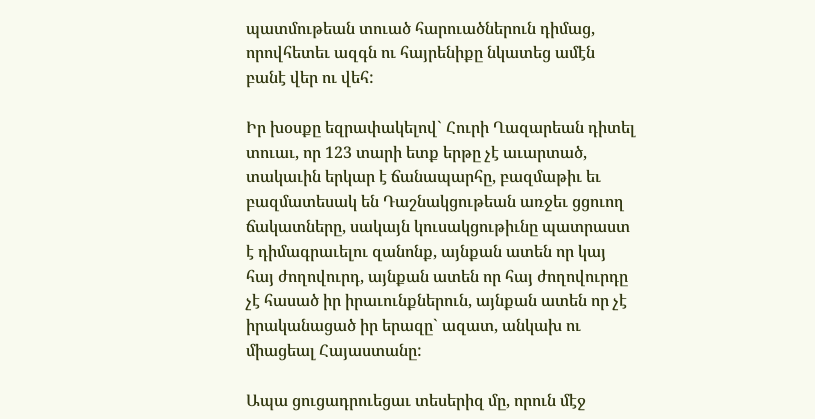պատմութեան տուած հարուածներուն դիմաց, որովհետեւ ազգն ու հայրենիքը նկատեց ամէն բանէ վեր ու վեհ:

Իր խօսքը եզրափակելով` Հուրի Ղազարեան դիտել տուաւ, որ 123 տարի ետք երթը չէ աւարտած, տակաւին երկար է ճանապարհը, բազմաթիւ եւ բազմատեսակ են Դաշնակցութեան առջեւ ցցուող ճակատները, սակայն կուսակցութիւնը պատրաստ է դիմագրաւելու զանոնք, այնքան ատեն որ կայ հայ ժողովուրդ, այնքան ատեն որ հայ ժողովուրդը չէ հասած իր իրաւունքներուն, այնքան ատեն որ չէ իրականացած իր երազը` ազատ, անկախ ու միացեալ Հայաստանը:

Ապա ցուցադրուեցաւ տեսերիզ մը, որուն մէջ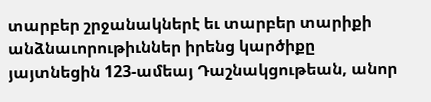տարբեր շրջանակներէ եւ տարբեր տարիքի անձնաւորութիւններ իրենց կարծիքը յայտնեցին 123-ամեայ Դաշնակցութեան, անոր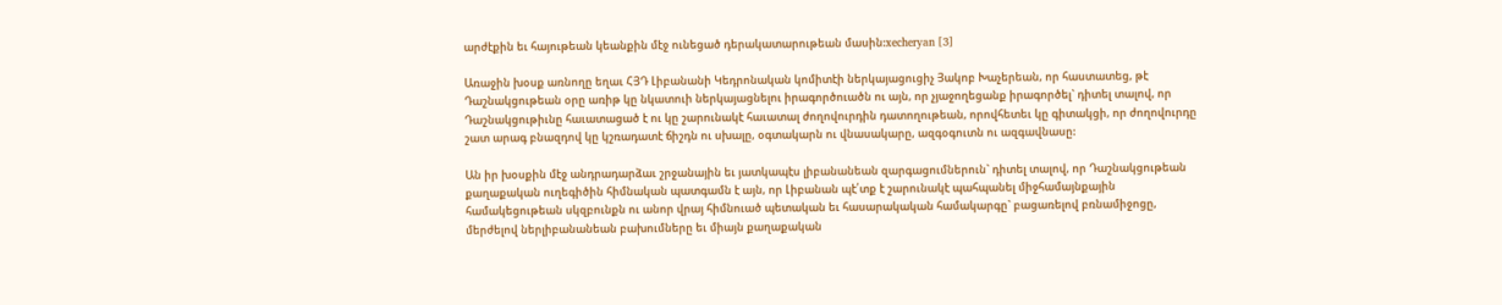արժէքին եւ հայութեան կեանքին մէջ ունեցած դերակատարութեան մասին:xecheryan [3]

Առաջին խօսք առնողը եղաւ ՀՅԴ Լիբանանի Կեդրոնական կոմիտէի ներկայացուցիչ Յակոբ Խաչերեան, որ հաստատեց, թէ Դաշնակցութեան օրը առիթ կը նկատուի ներկայացնելու իրագործուածն ու այն, որ չյաջողեցանք իրագործել` դիտել տալով, որ Դաշնակցութիւնը հաւատացած է ու կը շարունակէ հաւատալ ժողովուրդին դատողութեան, որովհետեւ կը գիտակցի, որ ժողովուրդը շատ արագ բնազդով կը կշռադատէ ճիշդն ու սխալը, օգտակարն ու վնասակարը, ազգօգուտն ու ազգավնասը:

Ան իր խօսքին մէջ անդրադարձաւ շրջանային եւ յատկապէս լիբանանեան զարգացումներուն` դիտել տալով, որ Դաշնակցութեան քաղաքական ուղեգիծին հիմնական պատգամն է այն, որ Լիբանան պէ՛տք է շարունակէ պահպանել միջհամայնքային համակեցութեան սկզբունքն ու անոր վրայ հիմնուած պետական եւ հասարակական համակարգը` բացառելով բռնամիջոցը, մերժելով ներլիբանանեան բախումները եւ միայն քաղաքական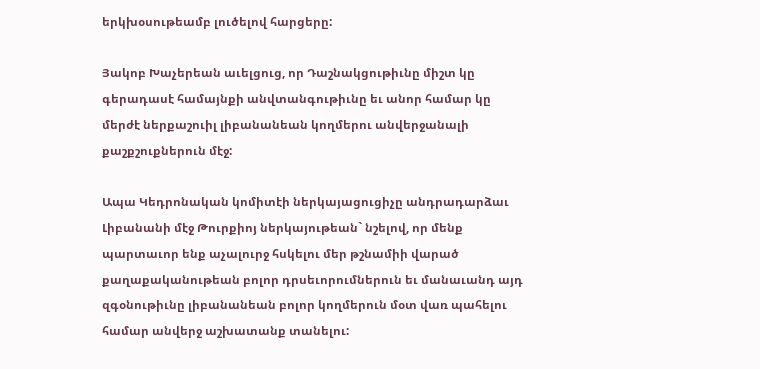երկխօսութեամբ լուծելով հարցերը:

Յակոբ Խաչերեան աւելցուց, որ Դաշնակցութիւնը միշտ կը գերադասէ համայնքի անվտանգութիւնը եւ անոր համար կը մերժէ ներքաշուիլ լիբանանեան կողմերու անվերջանալի քաշքշուքներուն մէջ:

Ապա Կեդրոնական կոմիտէի ներկայացուցիչը անդրադարձաւ Լիբանանի մէջ Թուրքիոյ ներկայութեան` նշելով, որ մենք պարտաւոր ենք աչալուրջ հսկելու մեր թշնամիի վարած քաղաքականութեան բոլոր դրսեւորումներուն եւ մանաւանդ այդ զգօնութիւնը լիբանանեան բոլոր կողմերուն մօտ վառ պահելու համար անվերջ աշխատանք տանելու: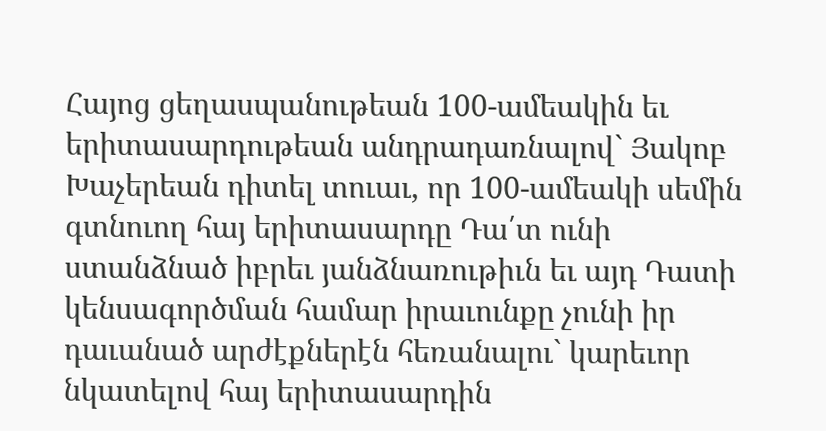Հայոց ցեղասպանութեան 100-ամեակին եւ երիտասարդութեան անդրադառնալով` Յակոբ Խաչերեան դիտել տուաւ, որ 100-ամեակի սեմին գտնուող հայ երիտասարդը Դա՛տ ունի ստանձնած իբրեւ յանձնառութիւն եւ այդ Դատի կենսագործման համար իրաւունքը չունի իր դաւանած արժէքներէն հեռանալու` կարեւոր նկատելով հայ երիտասարդին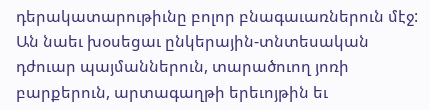դերակատարութիւնը բոլոր բնագաւառներուն մէջ: Ան նաեւ խօսեցաւ ընկերային-տնտեսական դժուար պայմաններուն, տարածուող յոռի բարքերուն, արտագաղթի երեւոյթին եւ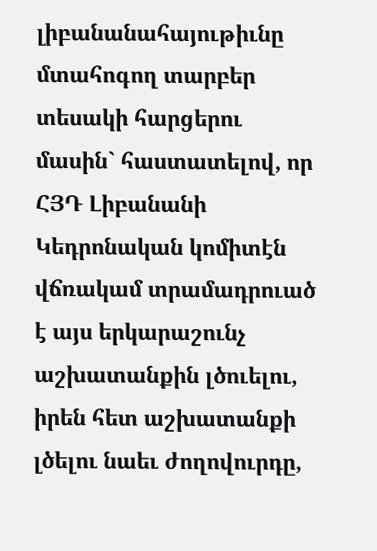լիբանանահայութիւնը մտահոգող տարբեր տեսակի հարցերու մասին` հաստատելով, որ ՀՅԴ Լիբանանի Կեդրոնական կոմիտէն վճռակամ տրամադրուած է այս երկարաշունչ աշխատանքին լծուելու, իրեն հետ աշխատանքի լծելու նաեւ ժողովուրդը,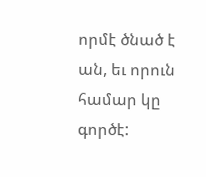որմէ ծնած է ան, եւ որուն համար կը գործէ: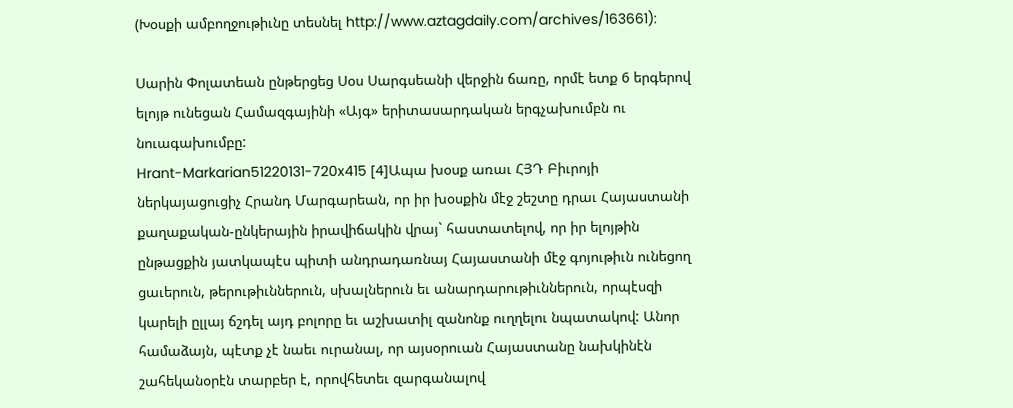(Խօսքի ամբողջութիւնը տեսնել http://www.aztagdaily.com/archives/163661):

Սարին Փոլատեան ընթերցեց Սօս Սարգսեանի վերջին ճառը, որմէ ետք 6 երգերով ելոյթ ունեցան Համազգայինի «Այգ» երիտասարդական երգչախումբն ու նուագախումբը:
Hrant-Markarian51220131-720x415 [4]Ապա խօսք առաւ ՀՅԴ Բիւրոյի ներկայացուցիչ Հրանդ Մարգարեան, որ իր խօսքին մէջ շեշտը դրաւ Հայաստանի քաղաքական-ընկերային իրավիճակին վրայ` հաստատելով, որ իր ելոյթին ընթացքին յատկապէս պիտի անդրադառնայ Հայաստանի մէջ գոյութիւն ունեցող ցաւերուն, թերութիւններուն, սխալներուն եւ անարդարութիւններուն, որպէսզի կարելի ըլլայ ճշդել այդ բոլորը եւ աշխատիլ զանոնք ուղղելու նպատակով: Անոր համաձայն, պէտք չէ նաեւ ուրանալ, որ այսօրուան Հայաստանը նախկինէն շահեկանօրէն տարբեր է, որովհետեւ զարգանալով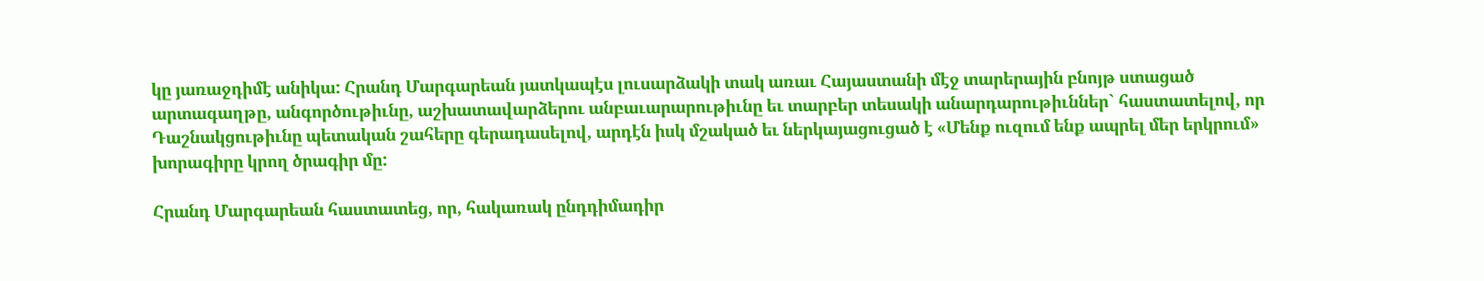կը յառաջդիմէ անիկա: Հրանդ Մարգարեան յատկապէս լուսարձակի տակ առաւ Հայաստանի մէջ տարերային բնոյթ ստացած արտագաղթը, անգործութիւնը, աշխատավարձերու անբաւարարութիւնը եւ տարբեր տեսակի անարդարութիւններ` հաստատելով, որ Դաշնակցութիւնը պետական շահերը գերադասելով, արդէն իսկ մշակած եւ ներկայացուցած է «Մենք ուզում ենք ապրել մեր երկրում» խորագիրը կրող ծրագիր մը:

Հրանդ Մարգարեան հաստատեց, որ, հակառակ ընդդիմադիր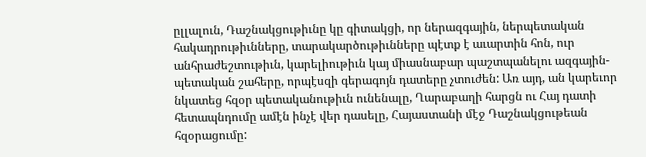ըլլալուն, Դաշնակցութիւնը կը գիտակցի, որ ներազգային, ներպետական հակադրութիւնները, տարակարծութիւնները պէտք է աւարտին հոն, ուր անհրաժեշտութիւն, կարելիութիւն կայ միասնաբար պաշտպանելու ազգային-պետական շահերը, որպէսզի գերագոյն դատերը չտուժեն: Առ այդ, ան կարեւոր նկատեց հզօր պետականութիւն ունենալը, Ղարաբաղի հարցն ու Հայ դատի հետապնդումը ամէն ինչէ վեր դասելը, Հայաստանի մէջ Դաշնակցութեան հզօրացումը: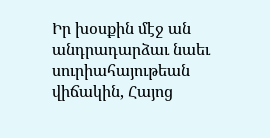Իր խօսքին մէջ ան անդրադարձաւ նաեւ սուրիահայութեան վիճակին, Հայոց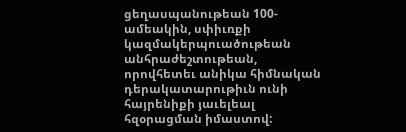ցեղասպանութեան 100-ամեակին, սփիւռքի կազմակերպուածութեան անհրաժեշտութեան, որովհետեւ անիկա հիմնական դերակատարութիւն ունի հայրենիքի յաւելեալ հզօրացման իմաստով: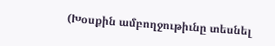(Խօսքին ամբողջութիւնը տեսնել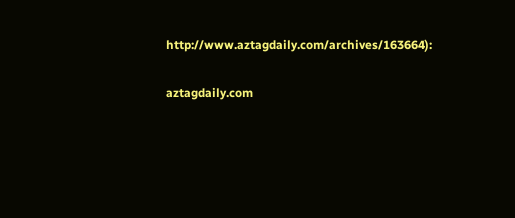http://www.aztagdaily.com/archives/163664):

aztagdaily.com